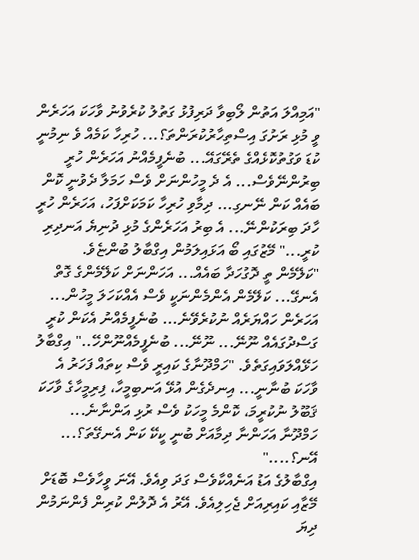"އަމިއްލަ އަތުން ލޯބިވާ ދަރިފުޅު ގަތުލު ކުރެވުނު ވާހަކަ އަހަރެން ވީ މުޅި ރަށުގަ އިސްތިހާރުކުރަންތަ؟... ހުރިހާ ކަމެއް ވެ ނިމުނީ ކުޑަ ވަގުތުކޮޅެއްގެ ތެރޭގައޭ... ބުނެފީމެއްނު އަހަރެން ހުރީ ބިރުންނޭވެސް... އެ ދެ މީހުންނަށް ވެސް ހަމަލާ ދެވުނީ ކޮން ބައެއް ކަން ނޭނގި... ދިމާވި ހުރިހާ ކަމަކަށްފަހު، އަހަރެން ހުރީ ހާދަ ބިރަކުންނޭ... އެ ބިރު އަހަރެންގެ މުޅި ދުނިޔެ އަނދިރި ކުރީ..." މޭޒުގައި ބޯ އަޅައިލަމުން އިގްބާލު ބުންޏެވެ.
"ކަލޭމެން ތީ ދޮގުހަދާ ބައެއް... އަހަންނަށް ކަލޭމެންގެ ގޮތް އެނގޭ... ކަލޭމެން އެންމެންނަކީ ވެސް އެއްކަހަލަ މީހުން... އަހަރެން ހައްޔަރެއް ނުކުރެވޭނެ... ބުނެފީމެއްނު އެކަން ކުރީ ގަސްދުގައެއް ނޫނޭ... ނޫނޭ... ބުނެފީމެއްނޫންހޭ.." އިގްބާލު ހަޅޭއްލަވައިގަތެވެ. "ހަމްދޫނާގެ ކައިރީ ވެސް ކިތައް ފަހަރު އެ ވާހަކަ ބުނާނީ... އިނދެގެން އުޅޭ އަނބިމީހާ، ފިރިމީހާގެ ވާހަކަ ޤަބޫލު ނުކުރީމަ، ކޮންމެ މީހަކު ވެސް ރުޅި އަންނާނެ... ހަމްދޫނާ އަހަންނާ ދިމާއަށް ބުނީ ކީކޭ ކަން އެނގޭތަ؟... އޭނ؟...."
އިގްބާލުގެ އަޑު އަނެއްކާވެސް ގަދަ ވިއެވެ. އޭނަ ވީހާވެސް ބޮޑަށް މޭޒާއި ކައިރިއަށް ޖެހިލިއެވެ. އޭރު އެ ދޮލުން ކުރިން ފެންނަމުން ދިޔަ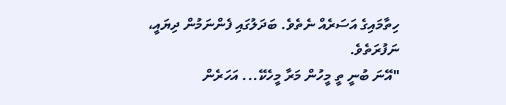ހިތާމައިގެ އަސަރެއް ނެތެވެ. ބަދަލުގައި ފެންނަމުން ދިޔައީ، ނަފުރަތެވެ.
"އޭނަ ބުނީ ތީ މީހުން މަރާ މީހެކޭ... އަހަރެން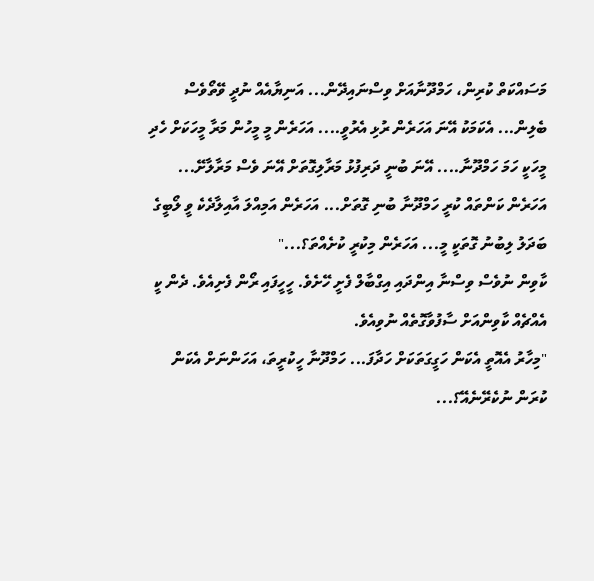މަސައްކަތް ކުރިން، ހަމްދޫނާއަށް ވިސްނައިދޭން... އަނިޔާއެއް ނުދީ ވޭތޯވެސް ބެލިން... އެކަމަކު އޭނަ އަހަރެން ރުޅި އެރުވީ.... އަހަރެން މީ މީހުން މަރާ މީހަކަށް ހެދި މީހަކީ ހަމަ ހަމްދޫނާ.... އޭނަ ބުނީ ދަރިފުޅު މަރާލިގޮތަށް އޭނަ ވެސް މަރާލާށޭ... އަހަރެން ކަންތައް ކުރީ ހަމްދޫނާ ބުނި ގޮތަށް... އަހަރެން އަމިއްލަ އާއިލާދެކެ ވީ ލޯބީގެ ބަދަލު ލިބުނު ގޮތަކީ މީ... އަހަރެން މިކުރީ ކުށެއްތަ؟..."
ކާވިން ނުވެސް ވިސްނާ އިންދައި އިގްބާލް ފެށީ ހޭށެވެ. ހީހީފައި ރޯން ފެށިއެވެ. ދެން ކީ އެއްޗެއް ކާވިންއަށް ސާފުވާގޮތެއް ނުވިއެވެ.
"މިހާރު އެއޮތީ އެކަން ހަގީގަތަކަށް ހަދާފަ... ހަމްދޫނާ ހީކުރީތަ، އަހަންނަށް އެކަން ކުރަން ނުކެރޭނެއޭ؟...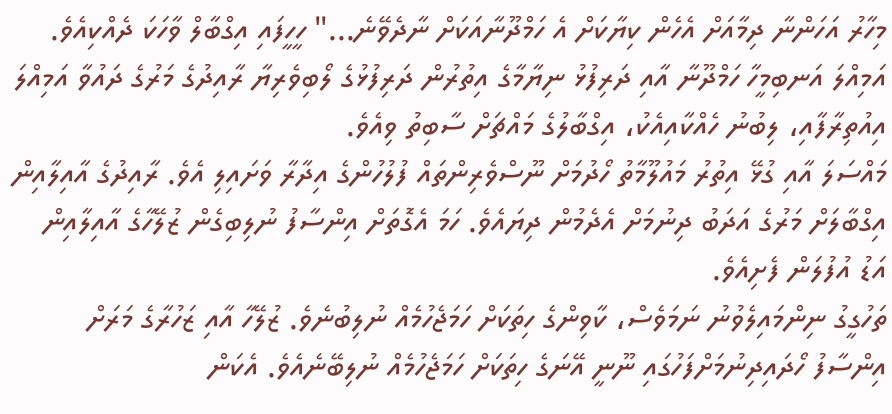މިހާރު އަހަންނާ ދިމާއަށް އެހެން ކިޔާކަށް އެ ހަމްދޫނާއަކަށް ނާދެވޭނެ..." ހީހީފައި އިގްބާލް ވާހަކަ ދެއްކިއެވެ.
އަމިއްލަ އަނބިމީހާ ހަމްދޫނާ އާއި ދަރިފުޅު ނިޔާމާގެ އިތުރުން ދަރިފުޅުގެ ލޯބިވެރިޔާ ރާއިދުގެ މަރުގެ ދައުވާ އަމިއްލަ އިއުތިރާފާއި، ލިބުނު ހެއްކާއިއެކު، އިގްބާލުގެ މައްޗަށް ސާބިތު ވިއެވެ.
މައްސަލަ އާއި ގުޅޭ އިތުރު މައުލޫމާތު ހޯދުމަށް ނޫސްވެރިންތައް ފުލުހުންގެ އިދާރާ ވަށައިލި އެވެ. ރާއިދުގެ އާއިލާއިން އިގްބާލަށް މަރުގެ އަދަބު ދިނުމަށް އެދެމުން ދިޔައެވެ. ހަމަ އެގޮތަށް އިންސާފު ނުލިބިގެން ޒުލޭހާގެ އާއިލާއިން އަޑު އުފުލަން ފެށިއެވެ.
ތަހުގީގު ނިންމައިލެވުނު ނަމަވެސް، ކާވިންގެ ހިތަކަށް ހަމަޖެހުމެއް ނުލިބުނެވެ. ޒުލޭހާ އާއި ޒަހުރާގެ މަރަށް އިންސާފު ހޯދައިދިނުމަށްފަހުގައި ނޫނީ އޭނަގެ ހިތަކަށް ހަމަޖެހުމެއް ނުލިބޭނެއެވެ. އެކަން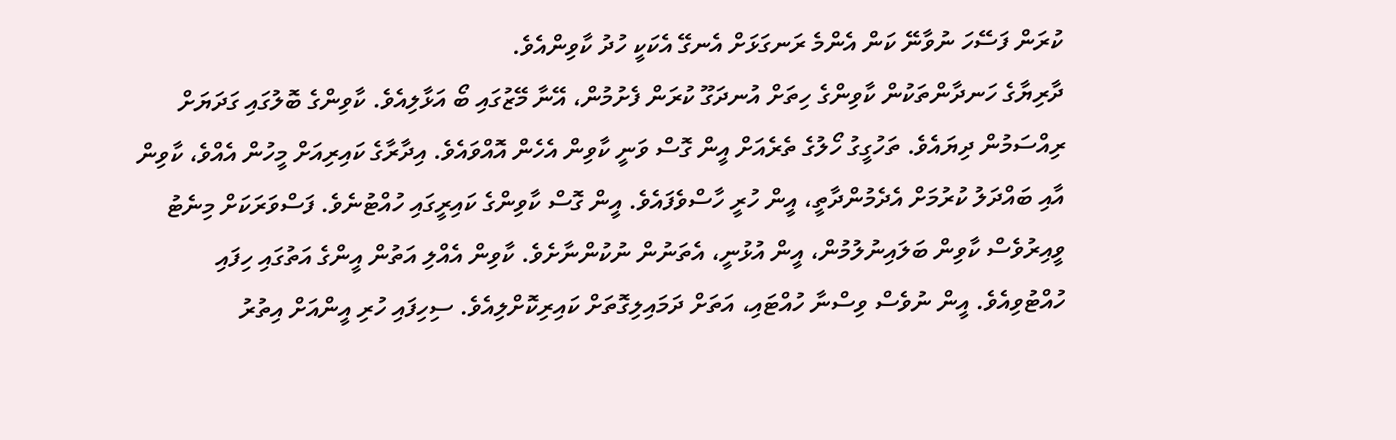ކުރަން ފަސޭހަ ނުވާނޭ ކަން އެންމެ ރަނގަޅަށް އެނގޭ އެކަކީ ހުދު ކާވިންއެވެ.
ދާރިޔާގެ ހަނދާންތަކުން ކާވިންގެ ހިތަށް އުނދަގޫ ކުރަން ފެށުމުން، އޭނާ މޭޒުގައި ބޯ އަޅާލިއެވެ. ކާވިންގެ ބޮލުގައި ގަދަޔަށް ރިއްސަމުން ދިޔައެވެ. ތަހުގީގު ހޯލުގެ ތެރެއަށް އީން ގޮސް ވަނީ ކާވިން އެހެން އޮއްވައެވެ. އިދާރާގެ ކައިރިއަށް މީހުން އެއްވެ، ކާވިން އާއި ބައްދަލު ކުރުމަށް އެދެމުންދާތީ، އީން ހުރީ ހާސްވެފައެވެ. އީން ގޮސް ކާވިންގެ ކައިރީގައި ހުއްޓުނެވެ. ފަސްވަރަކަށް މިނެޓު ވީއިރުވެސް ކާވިން ބަލައިނުލުމުން، އީން އުޅުނީ، އެތަނުން ނުކުންނާށެވެ. ކާވިން އެއްލި އަތުން އީންގެ އަތުގައި ހިފައި ހުއްޓުވިއެވެ. އީން ނުވެސް ވިސްނާ ހުއްޓައި، އަތަށް ދަމައިލިގޮތަށް ކައިރިކޮށްލިއެވެ. ސިހިފައި ހުރި އީންއަށް އިތުރު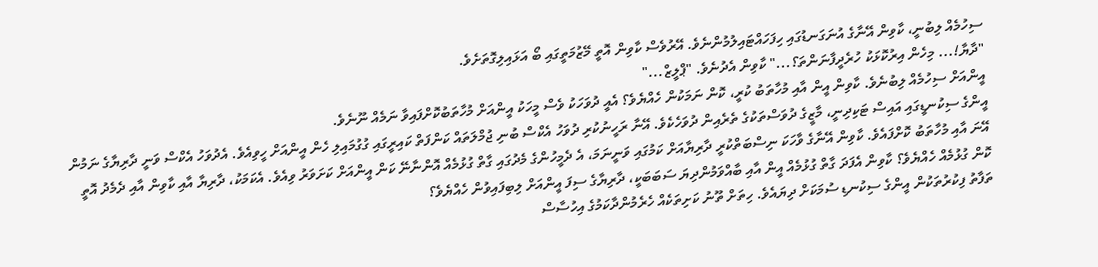ސިހުމެއް ލިބުނީ، ކާވިން އޭނާގެ އުނަގަނޑުގައި ހިފަހައްޓައިލުމުންނެވެ. އޭރުވެސް ކާވިން އޮތީ މޭޒުމަތީގައި ބޯ އަޅައިލިގޮތަށެވެ.
"ދާޔާ!... މިހެން އިރުކޮޅަކު ހުރެދީފާނަންތަ؟..." ކާވިން އެދުނެވެ. "ޕްލީޒް..."
އީންއަށް ސިހުމެއް ލިބުނެވެ. ކާވިން އީން އާއި މުހާތަބު ކުރީ، ކޮން ނަމަކުން ހެއްޔެވެ؟ އެއީ ދުވަހަކު ވެސް މީހަކު އީންއަށް މުހާތަބުކޮށްފައިވާ ނަމެއް ނޫނެވެ.
އީންގެ ސިކުނޑީގައި އައިސް ޓަކިދިނީ، މާޒީގެ ދުވަސްތަކުގެ ތެރެއިން ދުވަހެކެވެ. އޭނާ ރަހީނުކުރި ދުވަހު އެކްސް ބުނި ޖުމްލަތައް ކަންފަތް ކައިރީގައި ގުގުމައިލި ހެން އީންއަށް ހީވިއެވެ. އެދުވަހު އެކްސް ވަނީ ދާރިޔާގެ ނަމުން އޭނަ އާއި މުހާތަބު ކޮށްފައެވެ. ކާވިން އޭނާގެ ވާހަކަ ނިސްބަތްކުރީ ދާރިޔާއަށް ކަމުގައި ވަނީނަމަ، އެ ދެމީހުންގެ މެދުގައި ގާތް ގުޅުމެއް އޮންނާނޭ ކަން އީންއަށް ކަށަވަރު ވިއެވެ. އެކަމަކު، ދާރިޔާ އާއި ކާވިން އާއި ދެމެދު އޮތީ ކޮން ގުޅުމެއް ހެއްޔެވެ؟ ކާވިން އެފަދަ ގާތް ގުޅުމެއް އީން އާއި ބާއްވަމުންދިޔަ ސަބަބަކީ، ދާރިޔާގެ ސިފަ އީންއަށް ލިބިފައިވުން ހެއްޔެވެ؟
ތަފާތު ފިކުރުތަކުން އީންގެ ސިކުނޑި ސުމަކަށް ދިޔައެވެ. ހިތަށް ތޫނު ކަށިތަކެއް ހެރެމުންދާކަމުގެ އިހުސާސް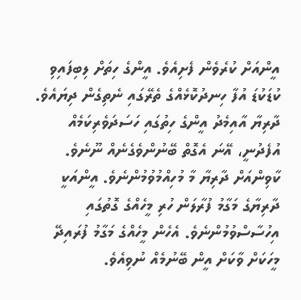އީންއަށް ކުރެވެން ފެށިއެވެ. އީންގެ ހިތަށް ލިބިފައިވި ކުޑަކުޑަ އުފާ ހިނދުކޮޅެއްގެ ތެރޭގައި ނެތިގެން ދިޔައެވެ. ދާރިޔާ އާއިމެދު އީންގެ ހިތުގައި ހަސަދަވެރިކަމެއް އުފެދުނީ، އޭނަ އެގޮތް ބޭނުންވެގެނެއް ނޫނެވެ. ކާވިންއަށް ދާރިޔާ މާ މުހިއްމުވުމުންނެވެ. އީންއަކީ ދާރިޔާގެ މަގާމު ފުރާލަން ހުރި މީހެއްގެ ގޮތުގައި އިހުސާސްވުމުންނެވެ. އެހެން މީހެއްގެ މަގާމު ފުރައިދޭ މީހަކަށް ވާކަށް އީން ބޭނުމެއް ނުވިއެވެ.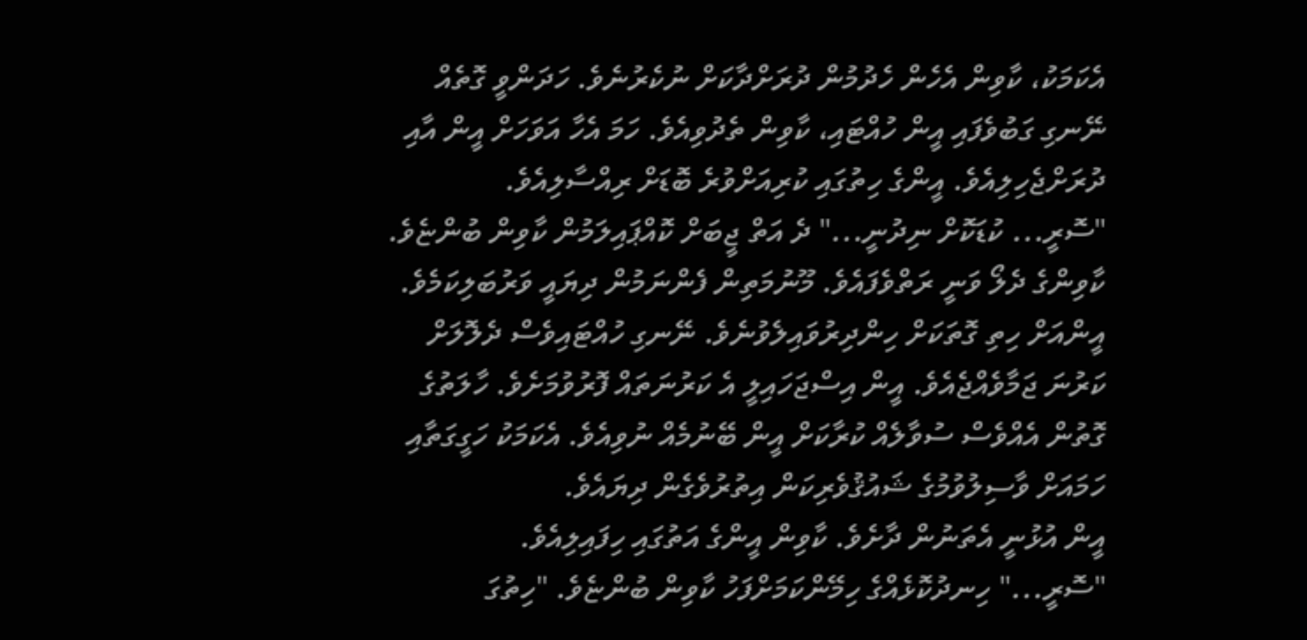އެކަމަކު، ކާވިން އެހެން ހެދުމުން ދުރަށްދާކަށް ނުކެރުނެވެ. ހަދަންވީ ގޮތެއް ނޭނގި ގަބުވެފައި އީން ހުއްޓައި، ކާވިން ތެދުވިއެވެ. ހަމަ އެހާ އަވަހަށް އީން އާއި ދުރަށްޖެހިލިއެވެ. އީންގެ ހިތުގައި ކުރިއަށްވުރެ ބޮޑަށް ރިއްސާލިއެވެ.
"ސޮރީ... ކުޑަކޮށް ނިދުނީ..." ދެ އަތް ޖީބަށް ކޮއްޕައިލަމުން ކާވިން ބުންޏެވެ.
ކާވިންގެ ދެލޯ ވަނީ ރަތްވެފައެވެ. މޫނުމަތިން ފެންނަމުން ދިޔައީ ވަރުބަލިކަމެވެ. އީންއަށް ހިތި ގޮތަކަށް ހިންދިރުވައިލެވުނެވެ. ނޭނގި ހުއްޓައިވެސް ދެލޮލަށް ކަރުނަ ޖަމާވެއްޖެއެވެ. އީން އިސްޖަހައިލީ އެ ކަރުނަތައް ފޮރުވުމަށެވެ. ހާލަތުގެ ގޮތުން އެއްވެސް ސުވާލެއް ކުރާކަށް އީން ބޭނުމެއް ނުވިއެވެ. އެކަމަކު ހަގީގަތާއި ހަމައަށް ވާސިލުވުމުގެ ޝައުޤުވެރިކަން އިތުރުވެގެން ދިޔައެވެ.
އީން އުޅުނީ އެތަނުން ދާށެވެ. ކާވިން އީންގެ އަތުގައި ހިފައިލިއެވެ.
"ސޮރީ..." ހިނދުކޮޅެއްގެ ހިމޭންކަމަށްފަހު ކާވިން ބުންޏެވެ. "ހިތުގަ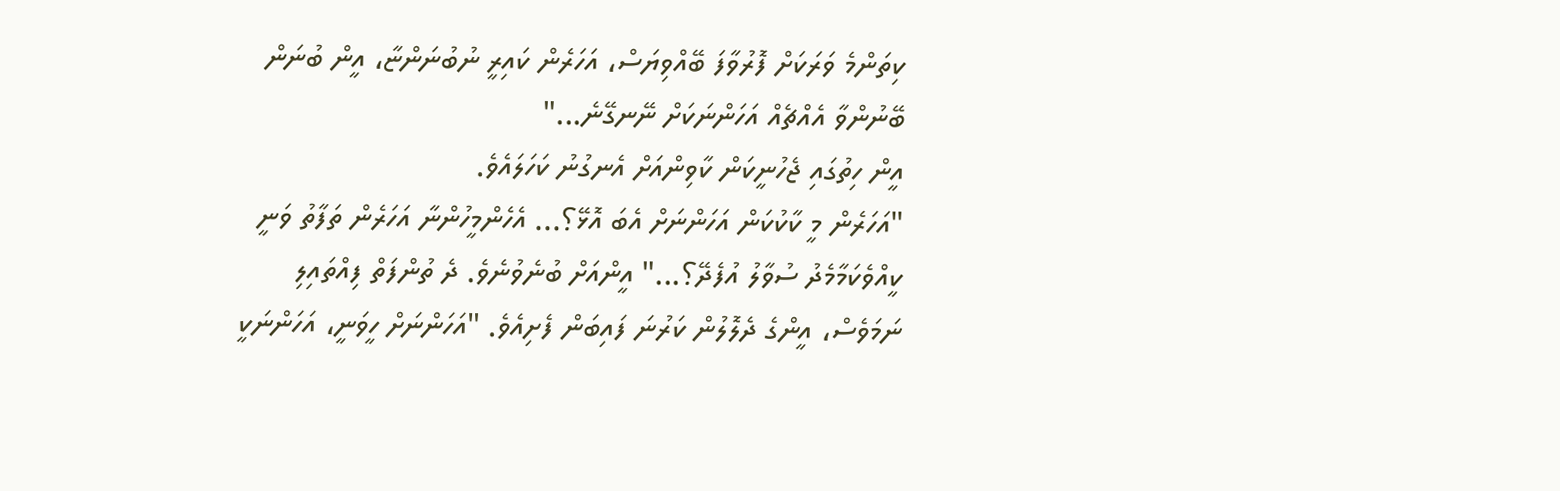ކިތަންމެ ވަރަކަށް ފޮރުވާފަ ބޭއްވިޔަސް، އަހަރެން ކައިރީ ނުބުނަންޏާ، އީން ބުނަން ބޭނުންވާ އެއްޗެއް އަހަންނަކަށް ނޭނގޭނެ..."
އީން ހިތުގައި ޖެހުނީކަން ކާވިންއަށް އެނގުނު ކަހަލައެވެ.
"އަހަރެން މީ ކާކުކަން އަހަންނަށް އެބަ އޮޅޭ؟... އެހެންމީހުންނާ އަހަރެން ތަފާތު ވަނީ ކީއްވެކަމާމެދު ސުވާލު އުފެދޭ؟..." އީންއަށް ބުނެވުނެވެ. ދެ ތުންފަތް ފިއްތައިލި ނަމަވެސް، އީންގެ ދެލޮލުން ކަރުނަ ފައިބަން ފެށިއެވެ. "އަހަންނަށް ހީވަނީ، އަހަންނަކީ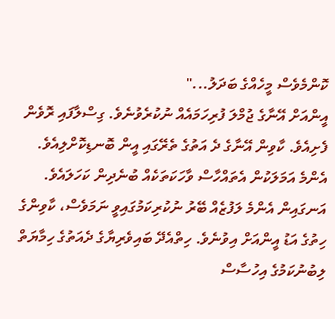ކޮންމެވެސް މީހެއްގެ ބަދަލު..."
އީންއަށް އޭނާގެ ޖުމްލަ ފުރިހަމައެއް ނުކުރެވުނެވެ. ގިސްލާފައި ރޮވެން ފެށިއެވެ. ކާވިން އޭނާގެ ދެ އަތުގެ ތެރޭގައި އީން ބޮނޑިކޮށްލިއެވެ. އެންމެ އަމަލަކުން އެތައްހާސް ވާހަކަތަކެއް ބުނެދިން ކަހަލައެވެ. އަނގައިން އެންމެ ލަފުޒެއް ބޭރު ނުކުރިކަމުގައިވީ ނަމަވެސް، ކާވިންގެ ހިތުގެ އަޑު އީންއަށް އިވުނެވެ. ހިތްއެދޭ ބައިވެރިޔާގެ ދެއަތުގެ ހިމާޔަތް ލިބުނުކަމުގެ އިހުސާސް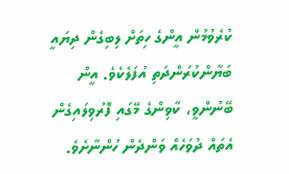ކުރެވުމުން އީންގެ ހިތަށް ލިބިގެން ދިޔައީ ބަޔާންކުރަންދަތި އުފަލެކެވެ. އީން ބޭނުންވީ، ކާވިންގެ މޭގައި ފޮރުވިލައިގެން އެތައް ދުވަހެއް ވަންދެން ހުންނާށެވެ.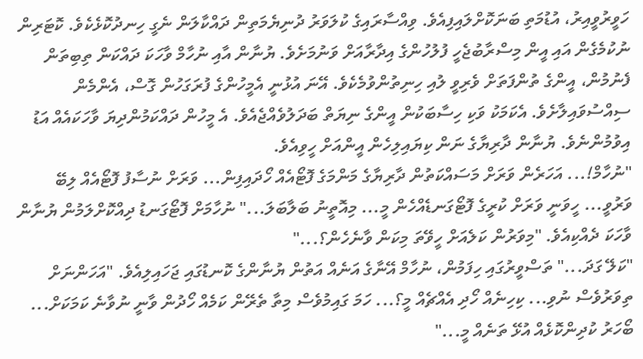ހަވީރުވީއިރު، އުޑުމަތި ބަނަކޮށްލައިފިއެވެ. ވިއްސާރައިގެ ކުލަވަރު ދުނިޔެމަތިން ދައްކާލަން ނެގީ ހިނދުކޮޅެކެވެ. ކޮޓަރިން ނުކުމެގެން އައި އީން މިސްރާބުޖެހީ ފުލުހުންގެ އިދާރާއަށް ވަނުމަށެވެ. ޔުނާން އާއި ނުހާމް ވާހަކަ ދައްކަން ތިބިތަން ފެނުމުން، އީންގެ ތުންފަތަށް ވެރިވީ ލުއި ހިނިތުންވުމެކެވެ. އޭނަ އުޅުނީ އެމީހުންގެ ފުރަގަހުން ގޮސް، އެންމެން ސިއްސުވައިލާށެވެ. އެކަމަކު ވަކި ހިސާބަކުން އީންގެ ނިޔަތް ބަދަލުވެއްޖެއެވެ. އެ މީހުން ދައްކަމުންދިޔަ ވާހަކައެއް އަޑު އިވުމުންނެވެ. ޔުނާން ދާރިޔާގެ ނަން ކިޔައިލިހެން އީންއަށް ހީވިއެވެ.
"ނުހާމް!... އަހަރެން ވަރަށް މަސައްކަތުން ދާރިޔާގެ މަންމަގެ ފޮޓޯއެއް ހޯދައިފިން... ވަރަށް ނުސާފު ފޮޓޯއެއް ލިބޭ ވަރުވީ... ހީވަނީ ވަރަށް ކުރީގެ ފޮޓޯގަނޑެއްހެން މީ... މިއޮތީނު ބަލާބަލަ..." ނުހާމަށް ފޮޓޯގަނޑު ދިއްކޮށްލަމުން ޔުނާން ވާހަކަ ދެއްކިއެވެ. "މިވަރުން ކަލެއަށް ހީވޭތަ މިކަން ވާނެހެން؟..."
"ކަލޭ ގަދަ..." ތަސްވީރުގައި ހިފަމުން، ނުހާމް އޭނާގެ އަނެއް އަތުން ޔުނާންގެ ކޮނޑުގައި ޖަހައިލިއެވެ. "އަހަންނަށް ތިވަރުވެސް ނުވި... ކިހިނެއް ހޯދި އެއްޗެއް މީ؟... ހަމަ ގައިމުވެސް މިތާ ތެރޭން ކަމެއް ހޯދުން ވާނީ ނުވާނެ ކަމަކަށް... ބޯހަރު ކުދިންކޮޅެއް އުޅޭ ތަނެއް މީ..."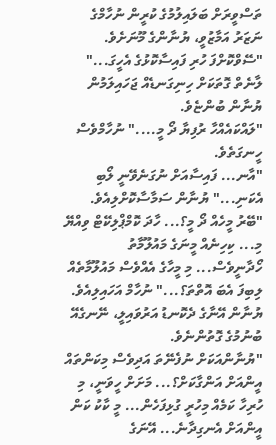ތަސްވީރަށް ބަލައިލުމުގެ ކުރީން ނުހާމްގެ ނަޒަރު އަމާޒުވީ، ޔުނާންގެ މޫނަށެވެ.
"ސޭވްކޮށްފަ ހުރި ފައިސާކޮޅުގެ އެހީގަ..." ލާނެތް ގޮތަކަށް ހިނިގަނޑެއް ޖަހައިލަމުން ޔުނާން ބުންޏެވެ.
"ލައްކައެއްހާ ރުފިޔާ ދޯ މީ...." ނުހާމްވެސް ހީނގަތެވެ.
"އާނ... ފައިސާއަށް ނުގަނެވޭނީ ލޯބި އެކަނި..." ޔުނާން ސަމާސާކޮށްލިއެވެ.
"ބޭރު މީހެއް ދޯ މީ؟... ހާދަ ކޮމްޕްލިކޭޓް ވިއްޔޭ މި... ކިހިނެއް މީނަގެ މައުލޫމާތު ހޯދާނީވެސް... މި މީހާގެ އެއްވެސް މައުލޫމާތެއް ލިބިފަ އެބަ އޮތްތަ؟..." ނުހާމް އަހައިލިއެވެ.
ޔުނާން އޭނާގެ ދެކޮނޑު އަރުވައިލީ، ނޭނގެއޭ ބުނުމުގެ ގޮތުންނެވެ.
"ޔުނާންއަކަށް ނުފެނޭތަ އަދިވެސް މިކަންތައް އީންއަށް އަންގާކަށް؟... މަށަށް ހީވަނީ، މި ހުރިހާ ކަމެއް މިހުރީ ގުޅިފަހެން... މީ ކާކު ކަން އީންއަށް އެނގިދާނެ... އޭނަގެ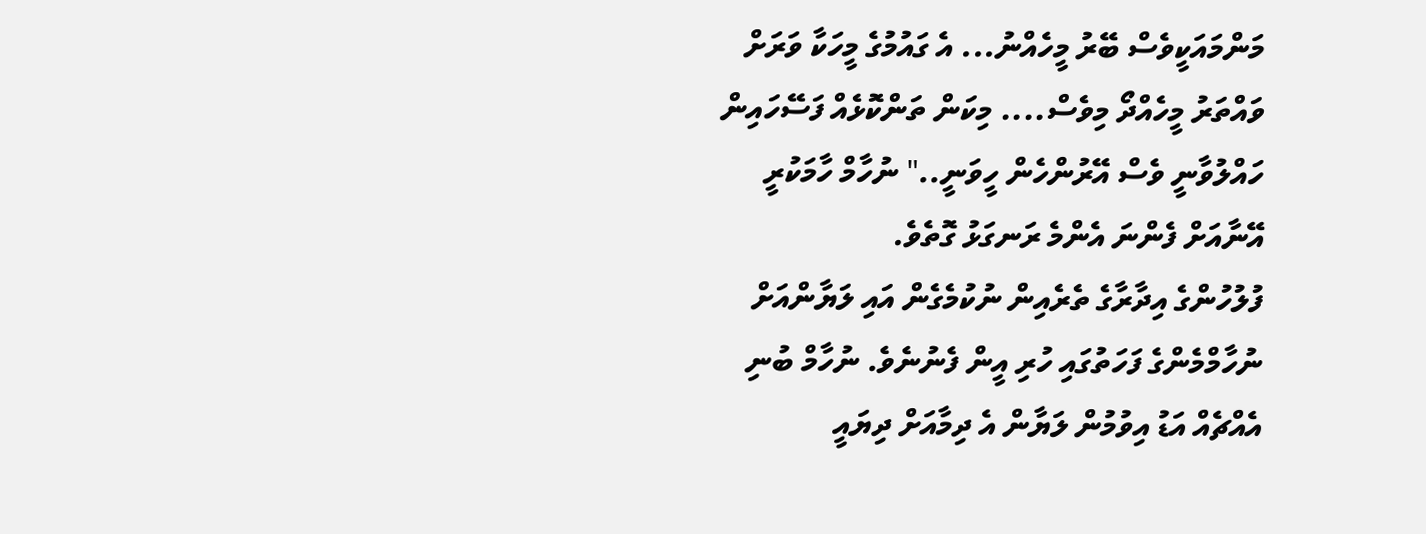މަންމައަކީވެސް ބޭރު މީހެއްނު... އެ ގައުމުގެ މީހަކާ ވަރަށް ވައްތަރު މީހެއްދޯ މިވެސް.... މިކަން ތަންކޮޅެއް ފަސޭހައިން ހައްލުވާނީ ވެސް އޭރުންހެން ހީވަނީ.." ނުހާމް ހާމަކުރީ އޭނާއަށް ފެންނަ އެންމެ ރަނގަޅު ގޮތެވެ.
ފުލުހުންގެ އިދާރާގެ ތެރެއިން ނުކުމެގެން އައި ލަޔާންއަށް ނުހާމްމެންގެ ފަހަތުގައި ހުރި އީން ފެނުނެވެ. ނުހާމް ބުނި އެއްޗެއް އަޑު އިވުމުން ލަޔާން އެ ދިމާއަށް ދިޔައީ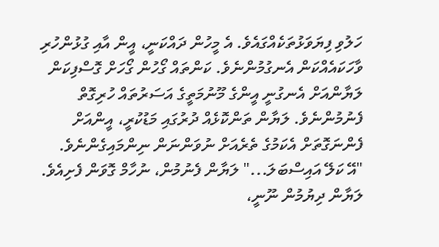ހަލުވި ފިޔަވަޅުތަކެއްގައެވެ. އެ މީހުން ދައްކަނީ، އީން އާއި ގުޅުންހުރި ވާހަކައެއްކަން އެނގުމުންނެވެ. ކަންތައް ގޯހުން ގޯހަށް ގޮސްފިކަން ލަޔާންއަށް އެނގުނީ އީންގެ މޫނުމަތީގެ އަސަރުތައް ހުރިގޮތް ފެނުމުންނެވެ. ލަޔާން ތަންކޮޅެއް ދުރުގައި މަޑުކުރީ، އީންއަށް ފެންނަގޮތަށް އެކަމުގެ ތެރެއަށް ނުވަންނަން ނިންމައިގެންނެވެ.
"އޭ ކަލޭ އައިސްބަލަ..." ލަޔާން ފެނުމުން، ނުހާމް ގޮވަން ފެށިއެވެ. ލަޔާން ދިޔުމުން ނޫނީ،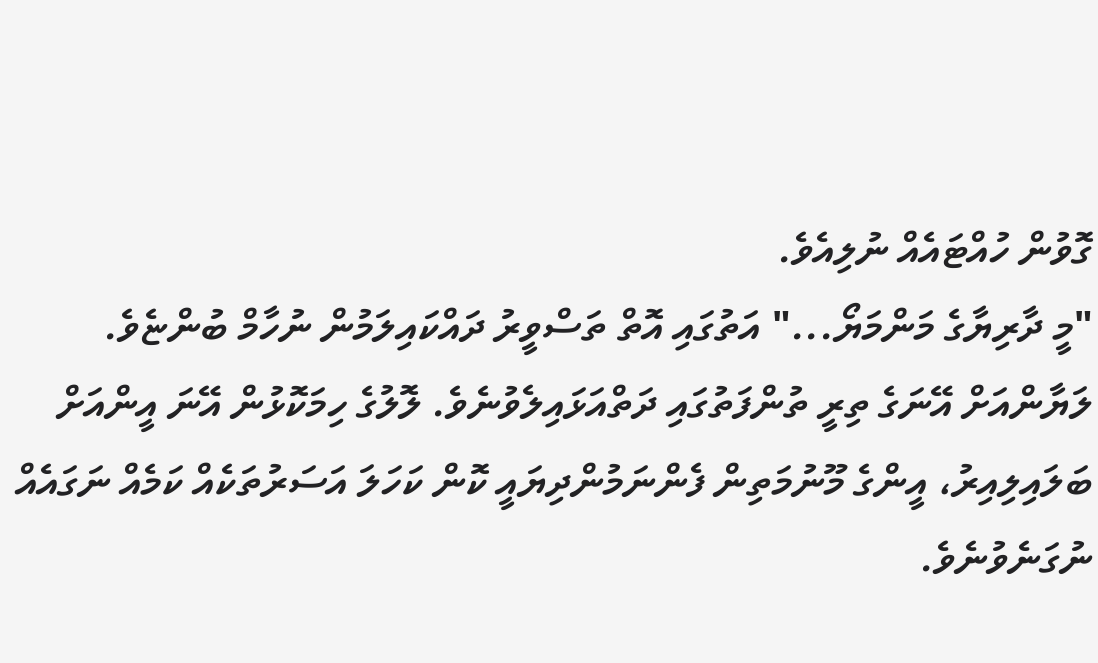ގޮވުން ހުއްޓައެއް ނުލިއެވެ.
"މީ ދާރިޔާގެ މަންމަޔޯ..." އަތުގައި އޮތް ތަސްވީރު ދައްކައިލަމުން ނުހާމް ބުންޏެވެ.
ލަޔާންއަށް އޭނަގެ ތިރީ ތުންފަތުގައި ދަތްއަޅައިލެވުނެވެ. ލޮލުގެ ހިމަކޮޅުން އޭނަ އީންއަށް ބަލައިލިއިރު، އީންގެ މޫނުމަތިން ފެންނަމުންދިޔައީ ކޮން ކަހަލަ އަސަރުތަކެއް ކަމެއް ނަގައެއް ނުގަނެވުނެވެ.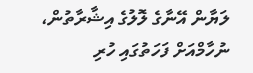ލަޔާން އޭނާގެ ލޮލުގެ އިޝާރާތުން، ނުހާމްއަށް ފަހަތުގައި ހުރި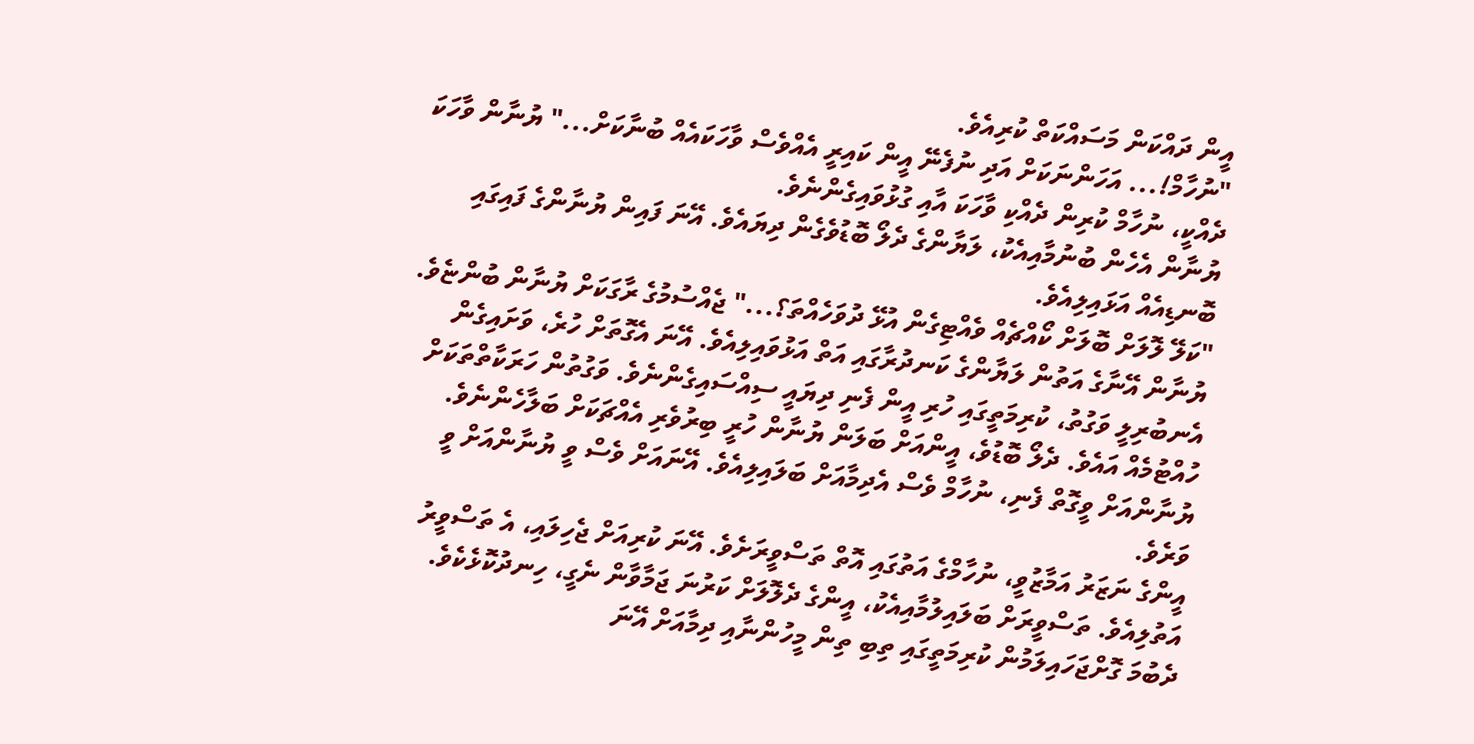އީން ދައްކަން މަސައްކަތް ކުރިއެވެ.
"ނުހާމް!... އަހަންނަކަށް އަދި ނުފެނޭ އީން ކައިރީ އެއްވެސް ވާހަކައެއް ބުނާކަށް..." ޔުނާން ވާހަކަ ދެއްކީ، ނުހާމް ކުރިން ދެއްކި ވާހަކަ އާއި ގުޅުވައިގެންނެވެ.
ޔުނާން އެހެން ބުނުމާއިއެކު، ލަޔާންގެ ދެލޯ ބޮޑުވެގެން ދިޔައެވެ. އޭނަ ފައިން ޔުނާންގެ ފައިގައި ބޮނޑިއެއް އަޅައިލިއެވެ.
"ކަލޭ ލޮލަށް ބޮލަށް ކޯއްޗެއް ވެއްޓިގެން އުޅޭ ދުވަހެއްތަ؟..." ޖެއްސުމުގެ ރާގަކަށް ޔުނާން ބުންޏެވެ.
ޔުނާން އޭނާގެ އަތުން ލަޔާންގެ ކަނދުރާގައި އަތް އަޅުވައިލިއެވެ. އޭނަ އެގޮތަށް ހުރެ، ވަށައިގެން އެނބުރިލީ ވަގުތު، ކުރިމަތީގައި ހުރި އީން ފެނި ދިޔައީ ސިއްސައިގެންނެވެ. ވަގުތުން ހަރަކާތްތަކަށް ހުއްޓުމެއް އައެވެ. ދެލޯ ބޮޑުވެ، އީންއަށް ބަލަން ޔުނާން ހުރީ ބިރުވެރި އެއްޗަކަށް ބަލާހެންނެވެ. ޔުނާންއަށް ވީގޮތް ފެނި، ނުހާމް ވެސް އެދިމާއަށް ބަލައިލިއެވެ. އޭނައަށް ވެސް ވީ ޔުނާންއަށް ވީ ވަރެވެ.
އީންގެ ނަޒަރު އަމާޒުވީ، ނުހާމްގެ އަތުގައި އޮތް ތަސްވީރަށެވެ. އޭނަ ކުރިއަށް ޖެހިލައި، އެ ތަސްވީރު އަތުލިއެވެ. ތަސްވީރަށް ބަލައިލުމާއިއެކު، އީންގެ ދެލޮލަށް ކަރުނަ ޖަމާވާން ނެގީ، ހިނދުކޮޅެކެވެ. ދެބުމަ ގޮށްޖަހައިލަމުން ކުރިމަތީގައި ތިބި ތިން މީހުންނާއި ދިމާއަށް އޭނަ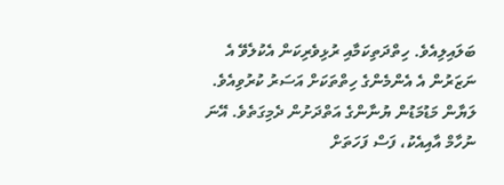ބަލައިލިއެވެ. ހިތްދަތިކަމާއި ރުޅިވެރިކަން އެކުލެވޭ އެ ނަޒަރުން އެ އެންމެންގެ ހިތްތަކަށް އަސަރު ކުރުވިއެވެ. ލަޔާން މަޑުމަޑުން ޔުނާންގެ އަތްދަށުން ދެމިގަތެވެ. އޭނަ ނުހާމް އާއިއެކު، ފަސް ފަހަތަށް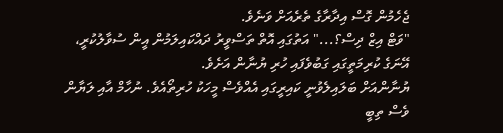ޖެހެމުން ގޮސް އިދާރާގެ ތެރެއަށް ވަނެވެ.
"ވަޓް އިޒް ދިސް؟..." އަތުގައި އޮތް ތަސްވީރު ދައްކައިލަމުން އީން ސުވާލުކުރީ، އޭނަގެ ކުރިމަތީގައި ގަބުވެފައި ހުރި ޔުނާން އަށެވެ.
ޔުނާންއަށް ބަލައިލެވުނީ ކައިރީގައި އެއްވެސް މީހަކު ހުރިތޯއެވެ. ނުހާމް އާއި ލަޔާން ވެސް ތިބީ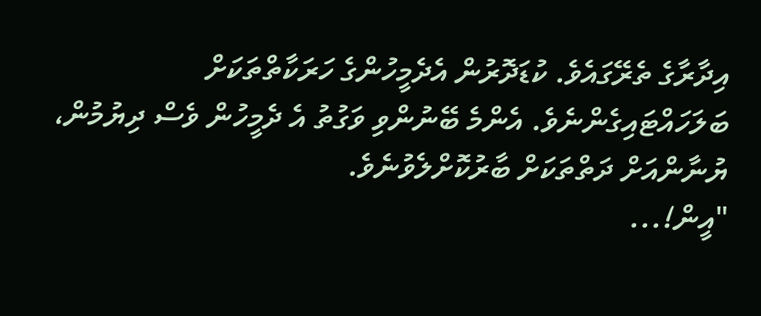އިދާރާގެ ތެރޭގައެވެ. ކުޑަދޮރުން އެދެމީހުންގެ ހަރަކާތްތަކަށް ބަލަހައްޓައިގެންނެވެ. އެންމެ ބޭނުންވި ވަގުތު އެ ދެމީހުން ވެސް ދިޔުމުން، ޔުނާންއަށް ދަތްތަކަށް ބާރުކޮށްލެވުނެވެ.
"އީން!...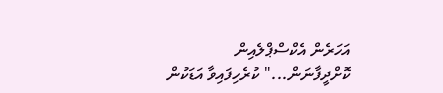އަހަރެން އެކްސްޕްލެއިން ކޮށްދީފާނަން..." ކުރެހިފައިވާ އަޑަކުން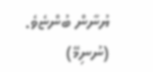ޔުނާން ބުންޏެވެ.
(ނުނިމޭ)